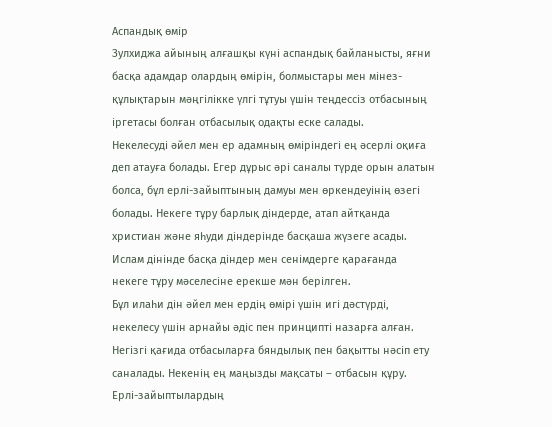Аспандық өмір
Зулхиджа айының алғашқы күні аспандық байланысты, яғни басқа адамдар олардың өмірін, болмыстары мен мінез-құлықтарын мәңгілікке үлгі тұтуы үшін теңдессіз отбасының іргетасы болған отбасылық одақты еске салады.
Некелесуді әйел мен ер адамның өміріндегі ең әсерлі оқиға деп атауға болады. Егер дұрыс әрі саналы түрде орын алатын болса, бұл ерлі-зайыптының дамуы мен өркендеуінің өзегі болады. Некеге тұру барлық діндерде, атап айтқанда христиан және яһуди діндерінде басқаша жүзеге асады. Ислам дінінде басқа діндер мен сенімдерге қарағанда некеге тұру мәселесіне ерекше мән берілген.
Бұл илаһи дін әйел мен ердің өмірі үшін игі дәстүрді, некелесу үшін арнайы әдіс пен принципті назарға алған. Негізгі қағида отбасыларға бяндылық пен бақытты нәсіп ету саналады. Некенің ең маңызды мақсаты – отбасын құру. Ерлі-зайыптылардың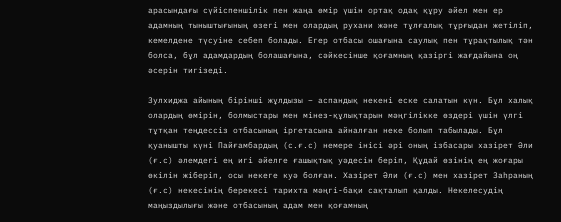арасындағы сүйіспеншілік пен жаңа өмір үшін ортақ одақ құру әйел мен ер адамның тыныштығының өзегі мен олардың рухани және тұлғалық тұрғыдан жетіліп, кемелдене түсуіне себеп болады. Егер отбасы ошағына саулық пен тұрақтылық тән болса, бұл адамдардың болашағына, сәйкесінше қоғамның қазіргі жағдайына оң әсерін тигізеді.

Зулхиджа айының бірінші жұлдызы – аспандық некені еске салатын күн. Бұл халық олардың өмірін, болмыстары мен мінез-құлықтарын мәңгілікке өздері үшін үлгі тұтқан теңдессіз отбасының іргетасына айналған неке болып табылады. Бұл қуанышты күні Пайғамбардың (с.ғ.с) немере інісі әрі оның ізбасары хазірет Әли (ғ.с) әлемдегі ең игі әйелге ғашықтық уәдесін беріп, Құдай өзінің ең жоғары өкілін жіберіп, осы некеге куә болған. Хазірет Әли (ғ.с) мен хазірет Заһраның (ғ.с) некесінің берекесі тарихта мәңгі-бақи сақталып қалды. Некелесудің маңыздылығы және отбасының адам мен қоғамның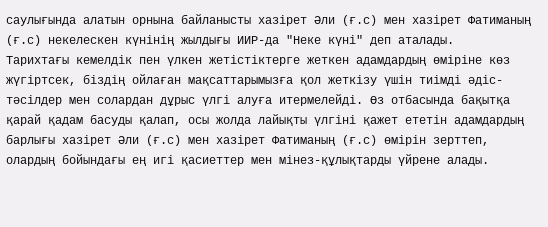саулығында алатын орнына байланысты хазірет Әли (ғ.с) мен хазірет Фатиманың (ғ.с) некелескен күнінің жылдығы ИИР-да "Неке күні" деп аталады.
Тарихтағы кемелдік пен үлкен жетістіктерге жеткен адамдардың өміріне көз жүгіртсек, біздің ойлаған мақсаттарымызға қол жеткізу үшін тиімді әдіс-тәсілдер мен солардан дұрыс үлгі алуға итермелейді. Өз отбасында бақытқа қарай қадам басуды қалап, осы жолда лайықты үлгіні қажет ететін адамдардың барлығы хазірет Әли (ғ.с) мен хазірет Фатиманың (ғ.с) өмірін зерттеп, олардың бойындағы ең игі қасиеттер мен мінез-құлықтарды үйрене алады.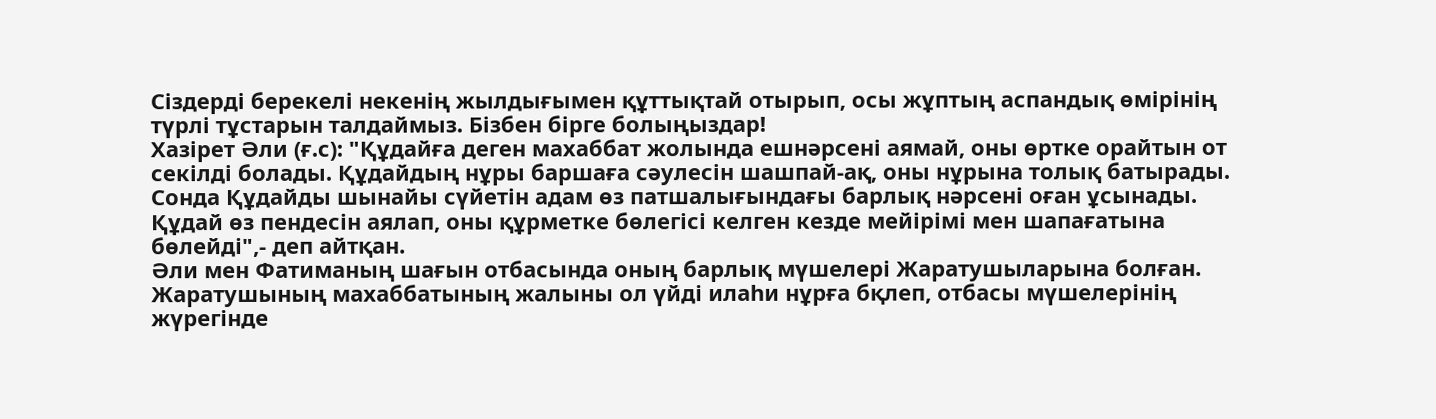Сіздерді берекелі некенің жылдығымен құттықтай отырып, осы жұптың аспандық өмірінің түрлі тұстарын талдаймыз. Бізбен бірге болыңыздар!
Хазірет Әли (ғ.с): "Құдайға деген махаббат жолында ешнәрсені аямай, оны өртке орайтын от секілді болады. Құдайдың нұры баршаға сәулесін шашпай-ақ, оны нұрына толық батырады. Сонда Құдайды шынайы сүйетін адам өз патшалығындағы барлық нәрсені оған ұсынады. Құдай өз пендесін аялап, оны құрметке бөлегісі келген кезде мейірімі мен шапағатына бөлейді",- деп айтқан.
Әли мен Фатиманың шағын отбасында оның барлық мүшелері Жаратушыларына болған. Жаратушының махаббатының жалыны ол үйді илаһи нұрға бқлеп, отбасы мүшелерінің жүрегінде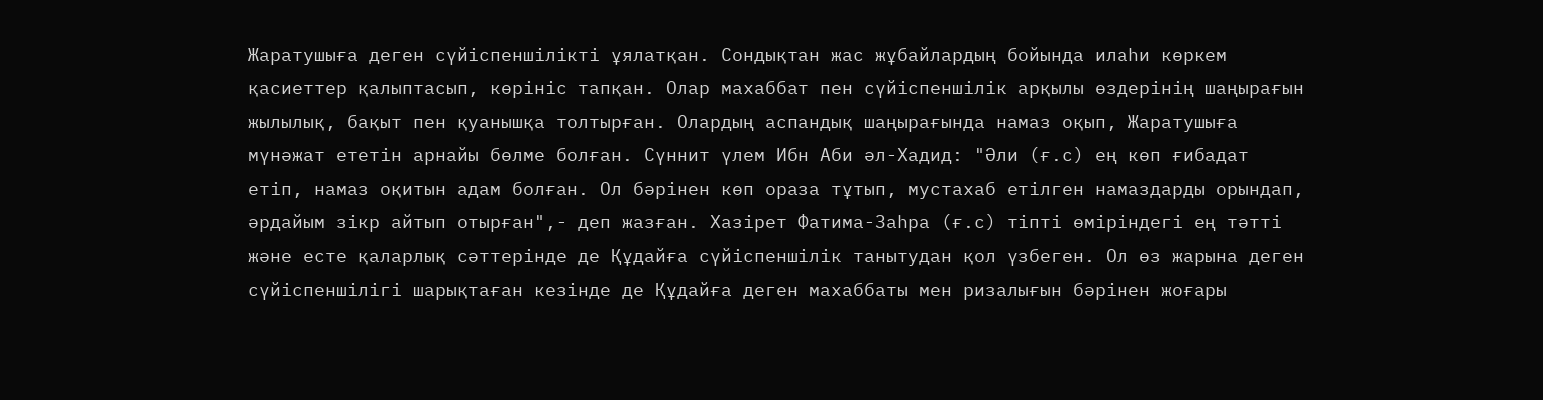Жаратушыға деген сүйіспеншілікті ұялатқан. Сондықтан жас жұбайлардың бойында илаһи көркем қасиеттер қалыптасып, көрініс тапқан. Олар махаббат пен сүйіспеншілік арқылы өздерінің шаңырағын жылылық, бақыт пен қуанышқа толтырған. Олардың аспандық шаңырағында намаз оқып, Жаратушыға мүнәжат ететін арнайы бөлме болған. Сүннит үлем Ибн Аби әл-Хадид: "Әли (ғ.с) ең көп ғибадат етіп, намаз оқитын адам болған. Ол бәрінен көп ораза тұтып, мустахаб етілген намаздарды орындап, әрдайым зікр айтып отырған",- деп жазған. Хазірет Фатима-Заһра (ғ.с) тіпті өміріндегі ең тәтті және есте қаларлық сәттерінде де Құдайға сүйіспеншілік танытудан қол үзбеген. Ол өз жарына деген сүйіспеншілігі шарықтаған кезінде де Құдайға деген махаббаты мен ризалығын бәрінен жоғары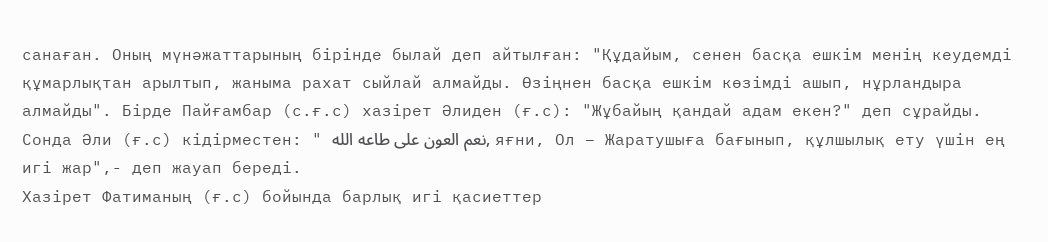санаған. Оның мүнәжаттарының бірінде былай деп айтылған: "Құдайым, сенен басқа ешкім менің кеудемді құмарлықтан арылтып, жаныма рахат сыйлай алмайды. Өзіңнен басқа ешкім көзімді ашып, нұрландыра алмайды". Бірде Пайғамбар (с.ғ.с) хазірет Әлиден (ғ.с): "Жұбайың қандай адам екен?" деп сұрайды. Сонда Әли (ғ.с) кідірместен: " نعم العون علی طاعه الله, яғни, Ол – Жаратушыға бағынып, құлшылық ету үшін ең игі жар",- деп жауап береді.
Хазірет Фатиманың (ғ.с) бойында барлық игі қасиеттер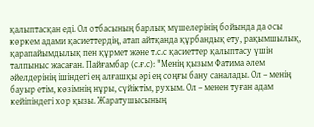қалыптасқан еді. Ол отбасының барлық мүшелерінің бойында да осы көркем адами қасиеттердің, атап айтқанда құрбандық ету, рақымшылық, қарапайымдылық пен құрмет және т.с.с қасиеттер қалыптасу үшін талпыныс жасаған. Пайғамбар (с.ғ.с): "Менің қызым Фатима әлем әйелдерінің ішіндегі ең алғашқы әрі ең соңғы бану саналады. Ол – менің бауыр етім, көзімнің нұры, сүйіктім, рухым. Ол – менен туған адам кейіпіндегі хор қызы. Жаратушысының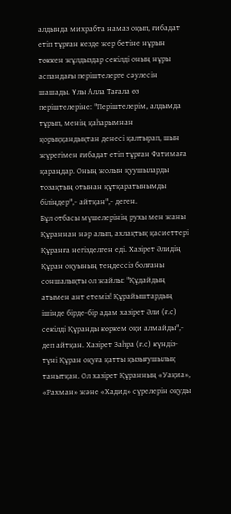алдында михрабта намаз оқып, ғибадат етіп тұрған кезде жер бетіне нұрын төккен жұлдыздар секілді оның нұры аспандағы періштелерге сәулесін шашады. Ұлы Алла Тағала өз періштелеріне: "Періштелерім, алдымда тұрып, менің қаһарымнан қорыққандықтан денесі қалтырап, шын жүрегімен ғибадат етіп тұрған Фатимаға қараңдар. Оның жолын қуушыларды тозақтың отынан құтқаратынымды біліңдер",- айтқан",- деген.
Бұл отбасы мүшелерінің рухы мен жаны Құраннан нәр алып, ахлақтық қасиеттері Құранға негізделген еді. Хазірет Әлидің Құран оқуының теңдессіз болғаны соншалықты ол жайлы: "Құдайдың атымен ант етеміз! Құрайыштардың ішінде бірде-бір адам хазірет Әли (ғ.с) секілді Құранды көркем оқи алмайды",- деп айтқан. Хазірет Заһра (ғ.с) күндіз-түні Құран оқуға қатты қызығушылық танытқан. Ол хазірет Құранның «Уақиа», «Рахман» және «Хадид» сүрелерін оқуды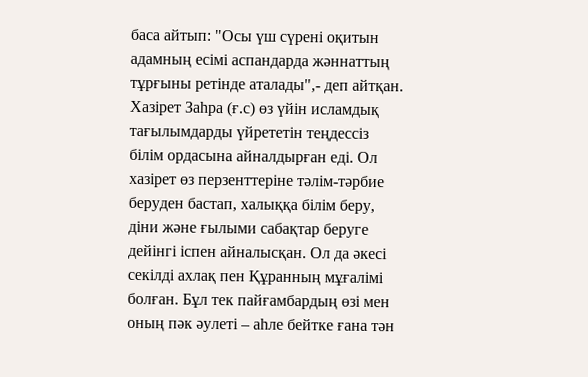баса айтып: "Осы үш сүрені оқитын адамның есімі аспандарда жәннаттың тұрғыны ретінде аталады",- деп айтқан.
Хазірет Заһра (ғ.с) өз үйін исламдық тағылымдарды үйрететін теңдессіз білім ордасына айналдырған еді. Ол хазірет өз перзенттеріне тәлім-тәрбие беруден бастап, халыққа білім беру, діни және ғылыми сабақтар беруге дейінгі іспен айналысқан. Ол да әкесі секілді ахлақ пен Құранның мұғалімі болған. Бұл тек пайғамбардың өзі мен оның пәк әулеті – аһле бейтке ғана тән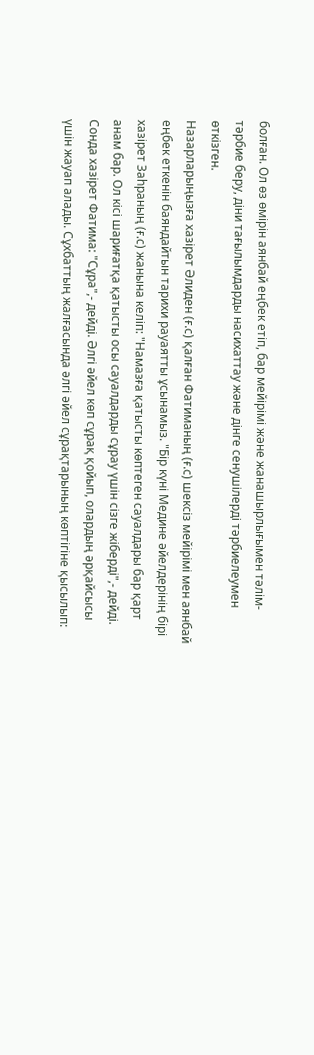болған. Ол өз өмірін аянбай еңбек етіп, бар мейірімі және жанашырлығымен тәлім-тәрбие беру, діни тағылымдарды насихаттау және дінге сенушілерді тәрбиелеумен өткізген.
Назарларыңызға хазірет Әлиден (ғ.с) қалған Фатиманың (ғ.с) шексіз мейірімі мен аянбай еңбек еткенін баяндайтын тарихи рауаятты ұсынамыз. "Бір күні Медине әйелдерінің бірі хазірет Заһраның (ғ.с) жанына келіп: "Намазға қатысты көптеген сауалдары бар қарт анам бар. Ол кісі шариғатқа қатысты осы сауалдарды сұрау үшін сізге жіберді",- дейді. Сонда хазірет Фатима: "Сұра",- дейді. Әлгі әйел көп сұрақ қойып, олардың әрқайсысы үшін жауап алады. Сұхбаттың жалғасында әлгі әйел сұрақтарының көптігіне қысылып: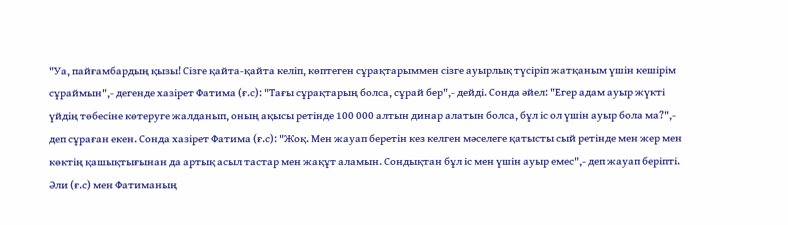"Уа, пайғамбардың қызы! Сізге қайта-қайта келіп, көптеген сұрақтарыммен сізге ауырлық түсіріп жатқаным үшін кешірім сұраймын",- дегенде хазірет Фатима (ғ.с): "Тағы сұрақтарың болса, сұрай бер",- дейді. Сонда әйел: "Егер адам ауыр жүкті үйдің төбесіне көтеруге жалданып, оның ақысы ретінде 100 000 алтын динар алатын болса, бұл іс ол үшін ауыр бола ма?",- деп сұраған екен. Сонда хазірет Фатима (ғ.с): "Жоқ. Мен жауап беретін кез келген мәселеге қатысты сый ретінде мен жер мен көктің қашықтығынан да артық асыл тастар мен жақұт аламын. Сондықтан бұл іс мен үшін ауыр емес",- деп жауап беріпті.
Әли (ғ.с) мен Фатиманың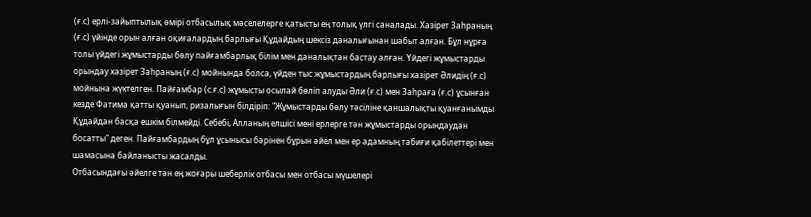(ғ.с) ерлі-зайыптылық өмірі отбасылық мәселелерге қатысты ең толық үлгі саналады. Хазірет Заһраның (ғ.с) үйінде орын алған оқиғалардың барлығы Құдайдың шексіз даналығынан шабыт алған. Бұл нұрға толы үйдегі жұмыстарды бөлу пайғамбарлық білім мен даналықтан бастау алған. Үйдегі жұмыстарды орындау хазірет Заһраның (ғ.с) мойнында болса, үйден тыс жұмыстардың барлығы хазірет Әлидің (ғ.с) мойнына жүктелген. Пайғамбар (с.ғ.с) жұмысты осылай бөліп алуды Әли (ғ.с) мен Заһраға (ғ.с) ұсынған кезде Фатима қатты қуанып, ризалығын білдіріп: "Жұмыстарды бөлу тәсіліне қаншалықты қуанғанымды Құдайдан басқа ешкім білмейді. Себебі, Алланың елшісі мені ерлерге тән жұмыстарды орындаудан босатты" деген. Пайғамбардың бұл ұсынысы бәрінен бұрын әйел мен ер адамның табиғи қабілеттері мен шамасына байланысты жасалды.
Отбасындағы әйелге тән ең жоғары шеберлік отбасы мен отбасы мүшелері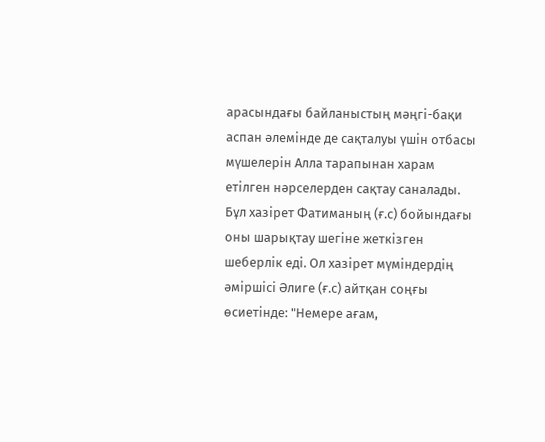арасындағы байланыстың мәңгі-бақи аспан әлемінде де сақталуы үшін отбасы мүшелерін Алла тарапынан харам етілген нәрселерден сақтау саналады. Бұл хазірет Фатиманың (ғ.с) бойындағы оны шарықтау шегіне жеткізген шеберлік еді. Ол хазірет мүміндердің әміршісі Әлиге (ғ.с) айтқан соңғы өсиетінде: "Немере ағам,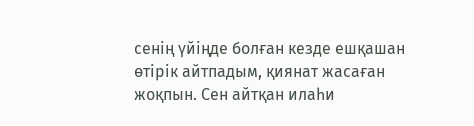сенің үйіңде болған кезде ешқашан өтірік айтпадым, қиянат жасаған жоқпын. Сен айтқан илаһи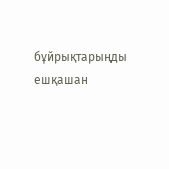бұйрықтарыңды ешқашан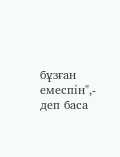бұзған емеспін",- деп баса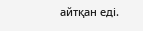айтқан еді.